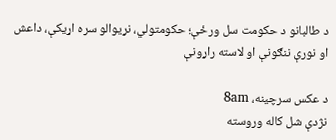د طالبانو د حکومت سل ورځې؛ حکومتولي، نړیوالو سره اړیکې، داعش او نورې ننګونې او لاسته راړونې

د عکس سرچینه، 8am
نژدې شل کاله وروسته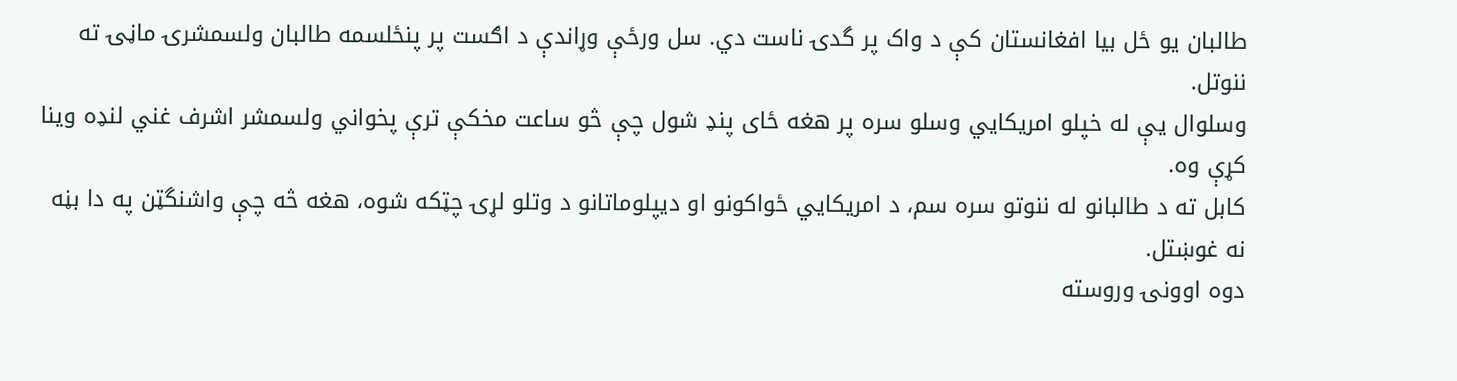طالبان یو ځل بیا افغانستان کې د واک پر گدۍ ناست دي. سل ورځې وړاندې د اګست پر پنځلسمه طالبان ولسمشرۍ ماڼۍ ته ننوتل.
وسلوال یې له خپلو امریکايي وسلو سره پر هغه ځاى پنډ شول چې څو ساعت مخکې ترې پخواني ولسمشر اشرف غني لنډه وینا کړې وه.
کابل ته د طالبانو له ننوتو سره سم، د امریکايي ځواکونو او ديپلوماتانو د وتلو لړۍ چټکه شوه، هغه څه چې واشنگټن په دا بڼه نه غوښتل.
دوه اوونۍ وروسته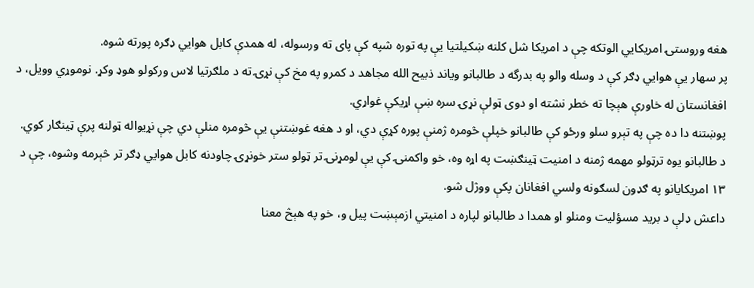هغه وروستۍ امریکايي الوتکه چې د امریکا شل کلنه ښکیلتیا یې په توره شپه کې پای ته ورسوله، له همدې کابل هوایي ډګره پورته شوه.
پر سهار یې هوايي ډګر کې د وسله والو په بدرگه د طالبانو ویاند ذبیح الله مجاهد د کمرو په مخ کې نړۍ ته د ملګرتیا لاس ورکولو هوډ وکړ. نوموړي وویل، د افغانستان له خاورې هېچا ته خطر نشته او دوی ټولې نړۍ سره ښې اړیکې غواړي.
پوښتنه دا ده چې په تېرو سلو ورځو کې طالبانو خپلې څومره ژمنې پوره کړې دي، او د هغه غوښتنې یې څومره منلې دي چې نړیواله ټولنه پرې ټینګار کوي.
د طالبانو یوه ترټولو مهمه ژمنه د امنیت ټینګښت په اړه وه، خو واکمنۍ کې یې لومړنۍ تر ټولو ستر خونړۍ چاودنه کابل هوايي ډګر تر څېرمه وشوه، چې د ۱۳ امریکايانو په ګډون لسګونه ولسي افغانان پکې ووژل شو.
داعش ډلې د برید مسؤلیت ومنلو او همدا د طالبانو لپاره د امنيتي ازمېښت پيل و، خو په هېڅ معنا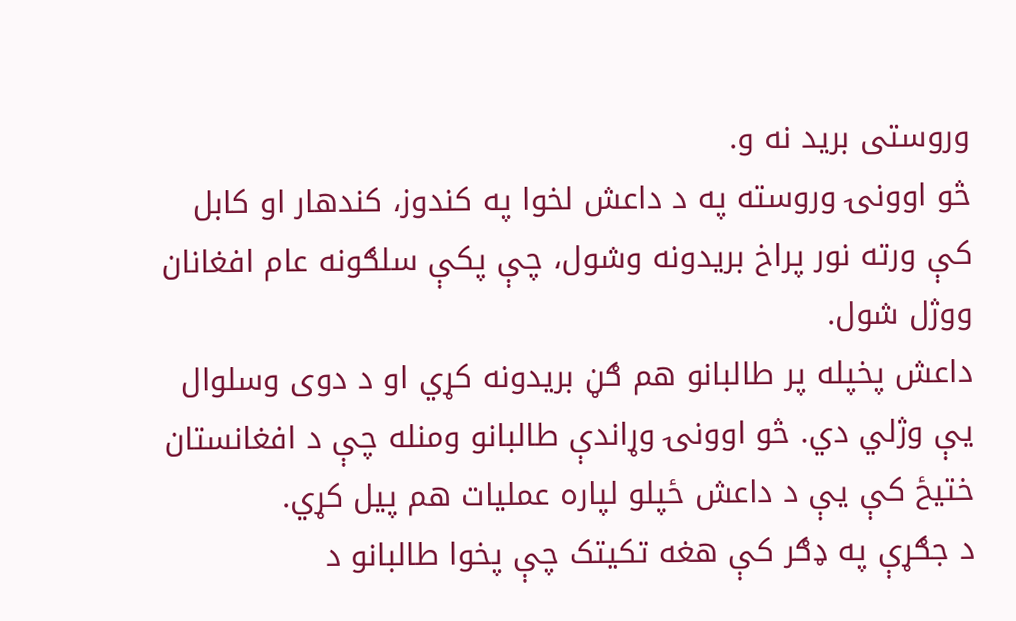وروستی برید نه و.
څو اوونۍ وروسته په د داعش لخوا په کندوز، کندهار او کابل کې ورته نور پراخ بریدونه وشول، چې پکې سلګونه عام افغانان ووژل شول.
داعش پخپله پر طالبانو هم ګڼ بریدونه کړي او د دوی وسلوال یې وژلي دي. څو اوونۍ وړاندې طالبانو ومنله چې د افغانستان ختیځ کې یې د داعش ځپلو لپاره عملیات هم پیل کړي.
د جګړې په ډګر کې هغه تکیتک چې پخوا طالبانو د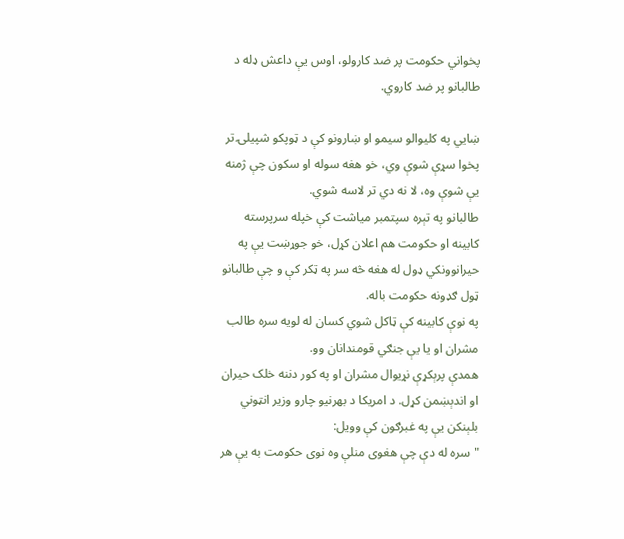پخواني حکومت پر ضد کارولو، اوس یې داعش ډله د طالبانو پر ضد کاروي.

ښایي په کلیوالو سیمو او ښارونو کې د ټوپکو شپیلۍ تر پخوا سړې شوې وي، خو هغه سوله او سکون چې ژمنه یې شوې وه، لا نه دي تر لاسه شوي.
طالبانو په تېره سپتمبر میاشت کې خپله سرپرسته کابینه او حکومت هم اعلان کړل، خو جوړښت یې په حیرانوونکي ډول له هغه څه سر په ټکر کې و چې طالبانو ټول ګډونه حکومت باله.
په نوې کابینه کې ټاکل شوي کسان له لویه سره طالب مشران او یا یې جنګي قومندانان وو.
همدې پرېکړې نړیوال مشران او په کور دننه خلک حیران او اندېښمن کړل. د امریکا د بهرنیو چارو وزیر انټوني بلېنکن یې په غبرګون کې وویل:
"سره له دې چې هغوی منلې وه نوی حکومت به یې هر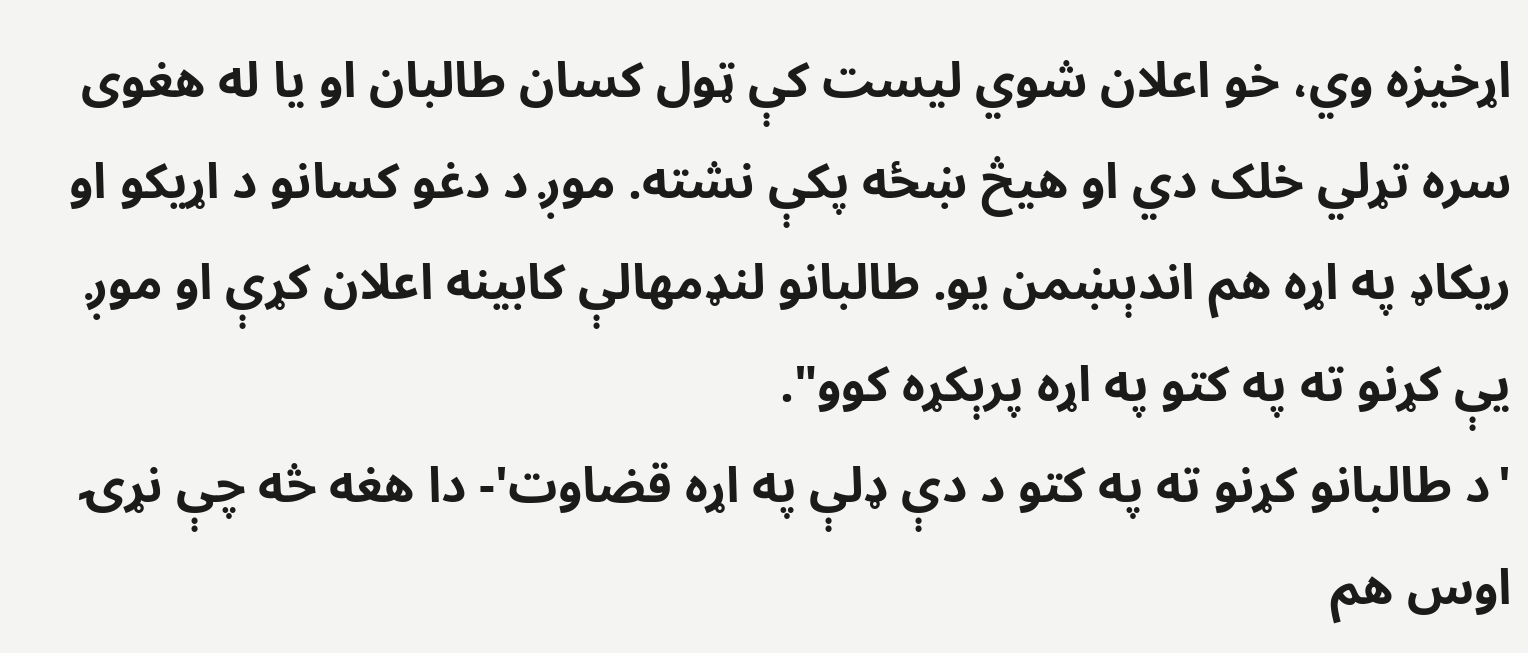اړخیزه وي، خو اعلان شوي لیست کې ټول کسان طالبان او یا له هغوی سره تړلي خلک دي او هیڅ ښځه پکې نشته. موږ د دغو کسانو د اړیکو او ریکاډ په اړه هم اندېښمن یو. طالبانو لنډمهالې کابینه اعلان کړې او موږ یې کړنو ته په کتو په اړه پرېکړه کوو".
'د طالبانو کړنو ته په کتو د دې ډلې په اړه قضاوت'- دا هغه څه چې نړۍ اوس هم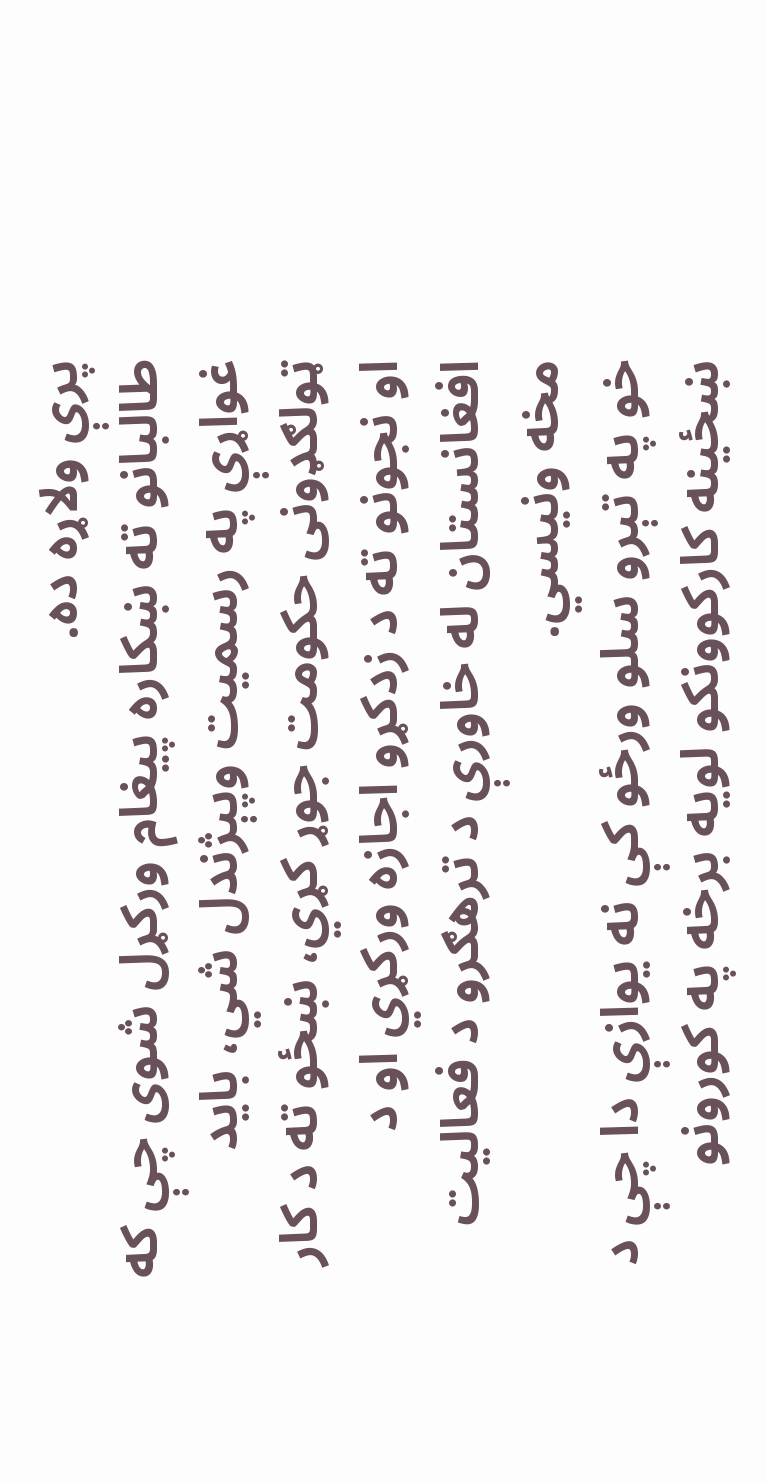پرې ولاړه ده.
طالبانو ته ښکاره پیغام ورکړل شوی چې که غواړې په رسمیت وپېژندل شي، باید ټولګډونی حکومت جوړ کړي، ښځو ته د کار او نجونو ته د زدکړو اجازه ورکړي او د افغانستان له خاورې د ترهګرو د فعالیت مخه ونیسي.
خو په تېرو سلو ورځو کې نه یوازې دا چې د ښځینه کارکوونکو لویه برخه په کورونو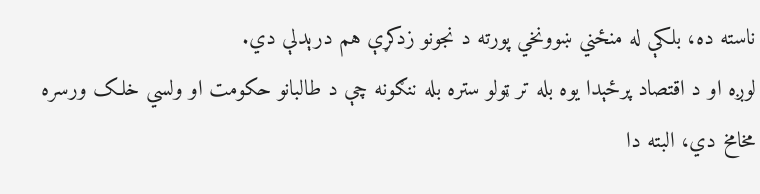ناسته ده، بلکې له منځني ښوونخي پورته د نجونو زدکړې هم درېدلې دي.
لوږه او د اقتصاد پرځېدا یوه بله تر ټولو ستره بله ننګونه چې د طالبانو حکومت او ولسي خلک ورسره مخامخ دي، البته دا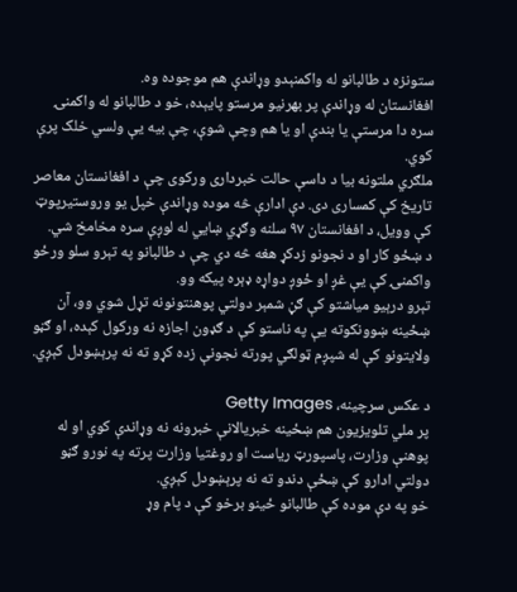ستونزه د طالبانو له واکمنېدو وړاندې هم موجوده وه.
افغانستان له وړاندې پر بهرنیو مرستو پایېده، خو د طالبانو له واکمنۍ سره دا مرستې یا بندې او یا هم وچې شوې، چې بیه یې ولسي خلک پرې کوي.
ملګري ملتونه بیا د داسې حالت خبرداری ورکوی چې د افغانستان معاصر تاریخ کې کمساری دی. دې ادارې څه موده وړاندې خپل یو وروستيرپوټ کې وویل، د افغانستان ۹۷ سلنه وګړي ښایي له لوږې سره مخامخ شي.
د ښځو کار او د نجونو زدکړ هغه څه دي چې د طالبانو په تېرو سلو ورځو واکمنۍ کې يې غږ او ځوږ دواړه ډېره پيکه وو.
تېرو درېیو میاشتو کې ګڼ شمېر دولتي پوهنتونونه تړل شوي وو، آن ښځینه ښوونکوته یې په ناستو کې د ګډون اجازه نه ورکول کېده، او ګڼو ولایتونو کې له شپږم ټولګي پورته نجونې زده کړو ته نه پرېښودل کېږي.

د عکس سرچینه، Getty Images
پر ملي تلویزیون هم ښځینه خبریالانې خبرونه نه وړاندې کوي او له پوهنې وزارت، پاسپورټ ریاست او روغتیا وزارت پرته په نورو ګڼو دولتي ادارو کې ښځې دندو ته نه پرېښودل کېږي.
خو په دې موده کې طالبانو ځینو برخو کې د پام وړ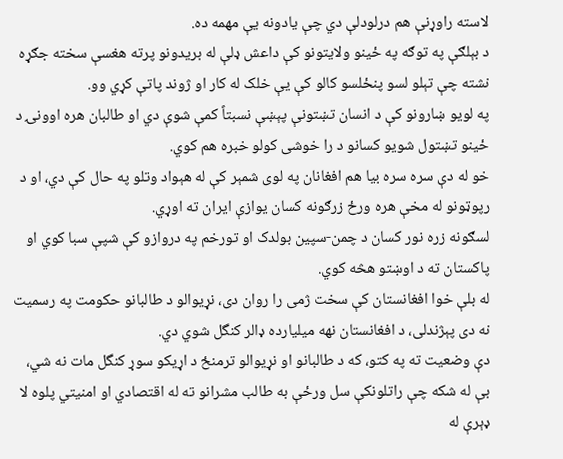لاسته راوړنې هم درلودلې دي چې یادونه یې مهمه ده.
د بېلګې په توګه په ځینو ولایتونو کې داعش ډلې له بریدونو پرته هغسې سخته جګړه نشته چې تېلو لسو پنځلسو کالو کې یې خلک له کار او ژوند پاتې کړي وو.
په لویو ښارونو کې د انسان تښتونې پېښې نسبتاً کمې شوې دي او طالبان هره اوونۍ د ځینو تښتول شویو کسانو د را خوشی کولو خبره هم کوي.
خو له دې سره سره بیا هم افغانان په لوی شمېر کې له هېواد وتلو په حال کې دي، او د رپوټونو له مخې هره ورځ زرګونه کسان یوازې ایران ته اوړي.
لسګونه زره نور کسان د چمن-سپین بولدک او تورخم په دروازو کې شپې سبا کوي او پاکستان ته د اوښتو هڅه کوي.
له بلې خوا افغانستان کې سخت ژمى را روان دى، نړيوالو د طالبانو حکومت په رسميت نه دى پېژندلى، د افغانستان نهه ميليارده ډالر کنگل شوي دي.
دې وضعیت ته په کتو، که د طالبانو او نړيوالو ترمنځ د اړیکو سوړ کنگل مات نه شي، بې له شکه چې راتلونکې سل ورځې به طالب مشرانو ته له اقتصادي او امنيتي پلوه لا ډېرې له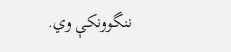ننگوونکې وي.